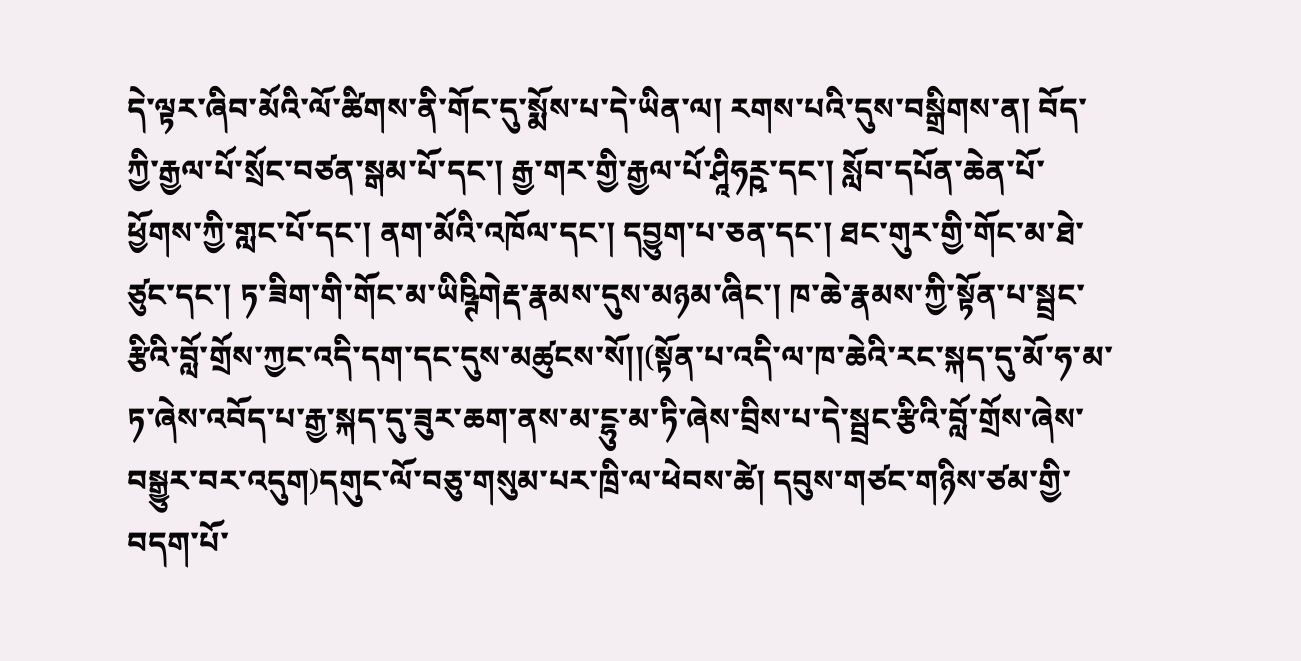དེ་ལྟར་ཞིབ་མོའི་ལོ་ཚིགས་ནི་གོང་དུ་སྨོས་པ་དེ་ཡིན་ལ། རགས་པའི་དུས་བསྒྲིགས་ན། བོད་ཀྱི་རྒྱལ་པོ་སྲོང་བཙན་སྒམ་པོ་དང་། རྒྱ་གར་གྱི་རྒྱལ་པོ་ཤཱིཧཪྵ་དང་། སློབ་དཔོན་ཆེན་པོ་ཕྱོགས་ཀྱི་གླང་པོ་དང་། ནག་མོའི་འཁོལ་དང་། དབྱུག་པ་ཅན་དང་། ཐང་གུར་གྱི་གོང་མ་ཐེ་ཙུང་དང་། ཏ་ཟིག་གི་གོང་མ་ཡིཥྚིགེརྡ་རྣམས་དུས་མཉམ་ཞིང་། ཁ་ཆེ་རྣམས་ཀྱི་སྟོན་པ་སྦྲང་རྩིའི་བློ་གྲོས་ཀྱང་འདི་དག་དང་དུས་མཚུངས་སོ།།(སྟོན་པ་འདི་ལ་ཁ་ཆེའི་རང་སྐད་དུ་མོ་ཧ་མ་ཏ་ཞེས་འབོད་པ་རྒྱ་སྐད་དུ་ཟུར་ཆག་ནས་མ་ངྷུ་མ་ཏི་ཞེས་བྲིས་པ་དེ་སྦྲང་རྩིའི་བློ་གྲོས་ཞེས་བསྒྱུར་བར་འདུག)དགུང་ལོ་བཅུ་གསུམ་པར་ཁྲི་ལ་ཕེབས་ཚེ། དབུས་གཙང་གཉིས་ཙམ་གྱི་བདག་པོ་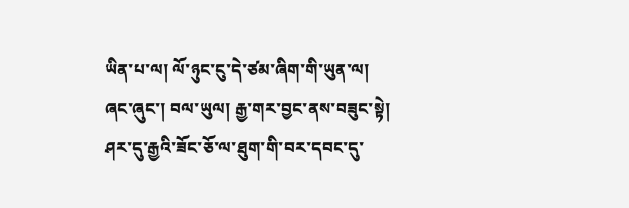ཡིན་པ་ལ། ལོ་ཉུང་ངུ་དེ་ཙམ་ཞིག་གི་ཡུན་ལ། ཞང་ཞུང་། བལ་ཡུལ། རྒྱ་གར་བྱང་ནས་བཟུང་སྟེ། ཤར་དུ་རྒྱའི་ཟོང་ཅོ་ལ་ཐུག་གི་བར་དབང་དུ་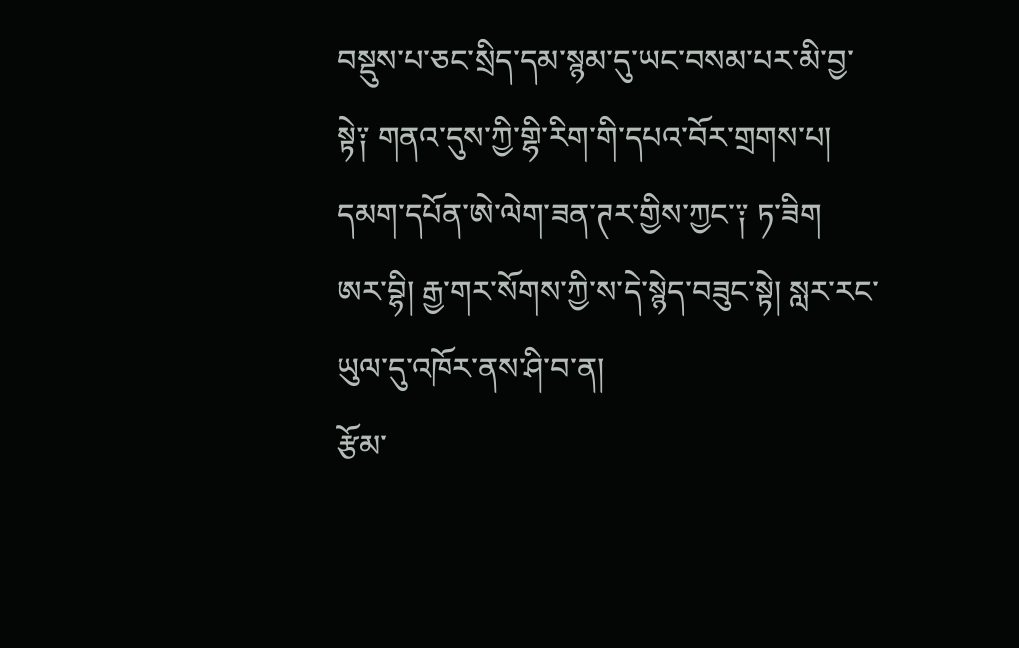བསྡུས་པ་ཅང་སྲིད་དམ་སྙམ་དུ་ཡང་བསམ་པར་མི་བྱ་སྟེ༑ གནའ་དུས་ཀྱི་གྷི་རིག་གི་དཔའ་བོར་གྲགས་པ། དམག་དཔོན་ཨེ་ལེག་ཟན་ཊར་གྱིས་ཀྱང་༑ ཏ་ཟིག  ཨར་བྷི། རྒྱ་གར་སོགས་ཀྱི་ས་དེ་སྙེད་བཟུང་སྟེ། སླར་རང་ཡུལ་དུ་འཁོར་ནས་ཤི་བ་ན།
རྩོམ་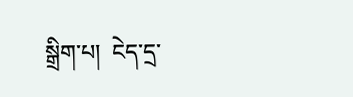སྒྲིག་པ།  ངེད་དྲ་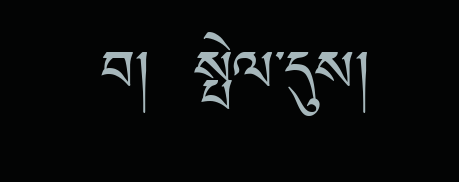བ།  སྤེལ་དུས།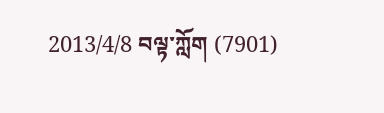2013/4/8 བལྟ་ཀློག (7901)